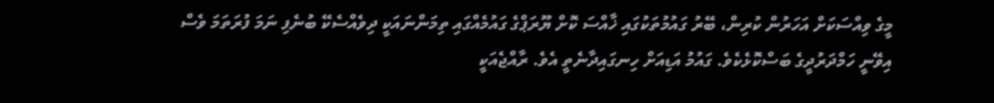މީގެ ވިއްސަކަށް އަހަރުން ކުރިން، ބޭރު ގައުމުތަކުގައި ޚާއްސަ ކޮށް ޔޫރަޕްގެ ގައުމެއްގައި ތިމަންނައަކީ ދިވެއްސެކޭ ބުނެފި ނަމަ ފުރަތަމަ ވެސް އިވޭނީ ހަމްދަރުދީގެ ބަސްކޮޅެކެވެ. ގައުމު އަޑިއަށް ހިނގައިދާނެތީ އެވެ. ރާއްޖެއަކީ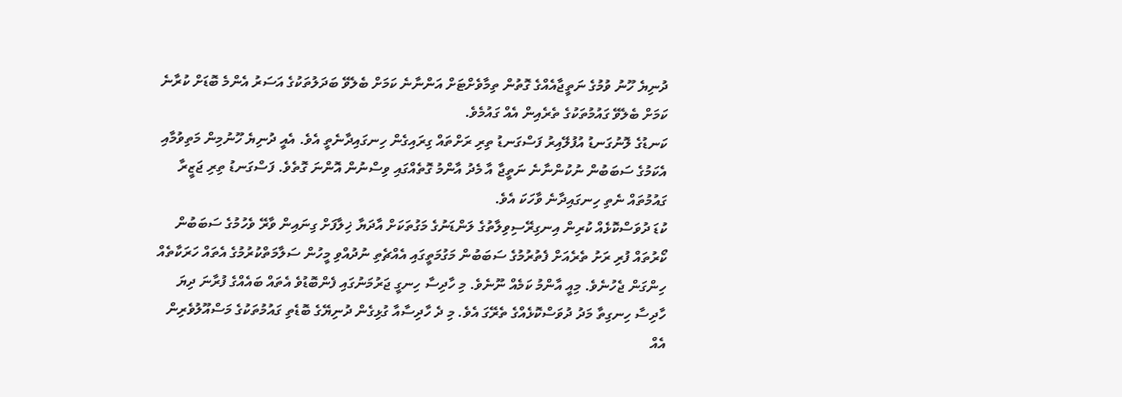ދުނިޔެ ހޫނު ވުމުގެ ނަތީޖާއެއްގެ ގޮތުން ތިމާވެށްޓަށް އަންނާނެ ކަމަށް ބެލެވޭ ބަދަލުތަކުގެ އަސަރު އެންމެ ބޮޑަށް ކުރާނެ ކަމަށް ބެލެވޭ ގައުމުތަކުގެ ތެރެއިން އެއް ގައުމެވެ.
ކަނޑުގެ ލޮނުގަނޑު އުފުލޭއިރު ފަސްގަނޑު ތިރި ރަށްތައް ގިރައިގެން ހިނގައިދާނެތީ އެވެ. އެއީ ދުނިޔެ ހޫނުމިން މަތިވުމާއި އެކަމުގެ ސަބަބުން ނުކުންނާނެ ނަތީޖާ އާ މެދު އާންމު ގޮތެއްގައި ވިސްނުން އޮންނަ ގޮތެވެ. ފަސްގަނޑު ތިރި ޖަޒީރާ ގައުމުތައް ނެތި ހިނގައިދާނެ ވާހަކަ އެވެ.
ކުޑަ ދުވަސްކޮޅެއް ކުރިން އިނގިރޭސިވިލާތުގެ ލަންޑަނުގެ މަގުތަކަށް އާދަޔާ ޚިލާފަށް ގިނައިން ވާރޭ ވެހުމުގެ ސަބަބުން ކޯރުތައް ފުރި ރަށު ތެރެއަށް ފެތުރުމުގެ ސަބަބުން މަގުމަތީގައި އެއްޗެތި ނުދުއްވި މީހުން ސަލާމަތްކުރުމުގެ އެތައް ހަރަކާތެއް ހިންގަން ޖެހުނެވެ. މިއީ އާންމު ކަމެއް ނޫނެވެ. މި ހާދިސާ ހިނގީ ޖަރުމަނުގައި ފެންބޮޑުވެ އެތައް ބައެއްގެ ފުރާނަ ދިޔަ ހާދިސާ ހިނގިތާ މަދު ދުވަސްކޮޅެއްގެ ތެރޭގަ އެވެ. މި ދެ ހާދިސާއާ ގުޅިގެން ދުނިޔޭގެ ބޮޑެތި ގައުމުތަކުގެ މަސްއޫލުވެރިން އެއް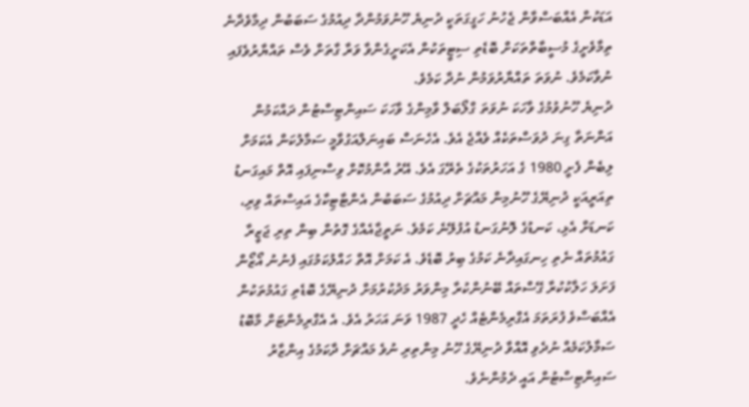އަޑަކުން އެއްބަސްވާން ޖެހުނު ހަގީގަތަކީ ދުނިޔެ ހޫނުވަމުންދާ ދިއުމުގެ ސަބަބުން ދިމާވެދާނެ ތިމާވެށީގެ މުސީބާތްތަކަށް ބޮޑެތި ސިޓީތަކުން އެކަށީގެންވާ ވަރާ ގާތަށް ވެސް ތައްޔާރުވެފައި ނުވާކަމެވެ. ނުވަތަ ތައްޔާރުވަމުން ނުދާ ކަމެވެ.
ދުނިޔެ ހޫނުވުމުގެ ވާހަކަ ނުވަތަ ގްލޯބަލް ވާމިންގެ ވާހަކަ ސައިންޓިސްޓުން ދައްކަމުން އަންނަތާ ގިނަ ދުވަސްތަކެއް ވެއްޖެ އެވެ. އެހެނަސް ބައިނަލްއަގުވާމީ ސަމާލުކަން އެކަމަށް ލިބެން ފެށީ 1980 ގެ އަހަރުތަކުގެ ތެރޭގަ އެވެ. އޭރު އާންމުކޮށް ވިސްނިފައި އޮތް މައިގަނޑު ތިއަރީއަކީ ދުނިޔޭގެ ހޫނުމިން މައްޗަށް ދިއުމުގެ ސަބަބުން އެންޓާޓިކާގެ އައިސްތައް ވިރި، ކަނޑަށް އެޅި، ކަނޑުގެ ލޮނުގަނޑު އުފުލޭނެ ކަމެވެ. ނަތީޖާއެއްގެ ގޮތުން ބިން ތިރި ޖަޒީރާ ގައުމުތައް ނެތި ހިނގައިދާނެ ކަމުގެ ބިރު ބޮޑެވެ. އެ ކަމަށް އޮތް ހައްލުކަމުގައި ފެނުނު އޯޒޯން ފަށަލަ ހަލާކުކުރާ ގޭސްތައް ބޭނުންކުރާ މިންވަރު މަދުކުރުމަށް ދުނިޔޭގެ ބޮޑެތި ގައުމުތަކުން އެއްބަސްވެ ފުރަތަމަ އެގްރިމެންޓެއް ހެދީ 1987 ވަނަ އަހަރު އެވެ. އެ އެގްރިމެންޓަށް މާބޮޑު ސަމާލުކަމެއް ނުދެވި އޮއްވާ ދުނިޔޭގެ ހޫނު މިންތިރި ނުވެ މައްޗަށް ދާކަމުގެ އިންޒާރު ސައިންޓިސްޓުން އައީ ދެމުންނެވެ.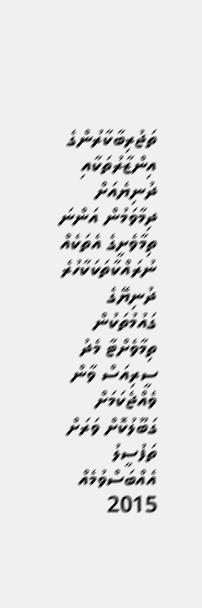ތަޖުރިބާކާރުންގެ އިންޒާރުތަކާއި ދުނިޔެއަށް ދިމާވަމުން އަންނަ ތިމާވެށީގެ އެތަކެއް ނުރައްކާތަކަކާހުރެ ދުނިޔޭގެ ގައުމުތަކުން ތިމާވެށްޓާ މެދު ސީރިއަސް ވާން ވެއްޖެކަމަށް ގަބޫލުކޮށް ވަރަށް ތަފުސީލު އެއްބަސްވުމެއް 2015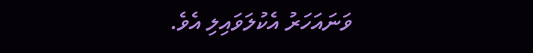ވަނައަހަރު އެކުލަވައިލި އެވެ.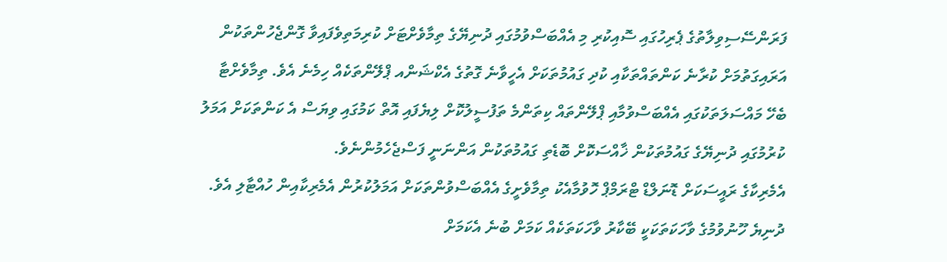ފަރަންސޭސިވިލާތުގެ ޕެރިހުގައި ސޮއިކުރި މި އެއްބަސްވުމުގައި ދުނިޔޭގެ ތިމާވެށްޓަށް ކުރިމަތިވެފައިވާ ގޮންޖެހުންތަކުން އަރައިގަތުމަށް ކުރާނެ ކަންތައްތަކާއި ކުދި ގައުމުތަކަށް އެހީވާނެ ގޮތުގެ އެކްޝަންއ ޕްލޭންތަކެއް ހިމެނެ އެވެ. ތިމާވެށްޓާ ބެހޭ މައްސަލަތަކުގައި އެއްބަސްވުމާއި ޕްލޭންތައް ކިތަންމެ ތަފުސީލުކޮށް ލިޔެފައި އޮތް ކަމުގައި ވިޔަސް އެ ކަންތަކަށް އަމަލު ކުރުމުގައި ދުނިޔޭގެ ގައުމުތަކުން ޚާއްސަކޮށް ބޮޑެތި ގައުމުތަކުން އަންނަނީ ފަސްޖެހެމުންނެވެ.
އެމެރިކާގެ ރައީސަކަށް ޑޮނަލްޑް ޓްރަމްޕް ހޮވުމާއެކު ތިމާވެށީގެ އެއްބަސްވުންތަކަށް އަމަލުކުރުން އެމެރިކާއިން ހުއްޓާލި އެވެ. ދުނިޔެ ހޫނުވުމުގެ ވާހަކަތަކަކީ ބޭކާރު ވާހަކަތަކެއް ކަމަށް ބުނެ އެކަމަށް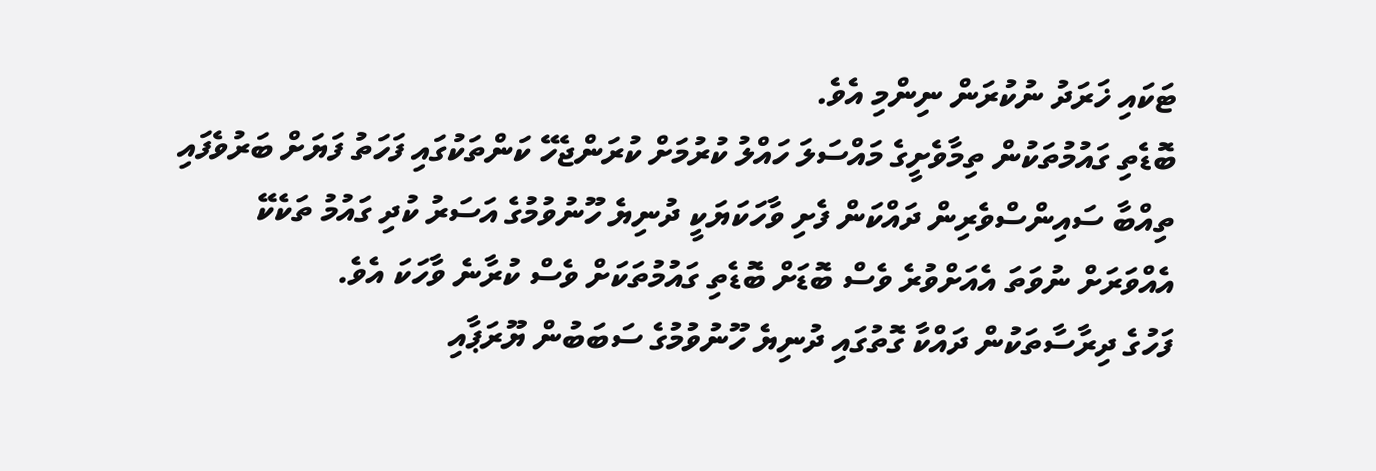ޓަކައި ޚަރަދު ނުކުރަން ނިންމި އެވެ.
ބޮޑެތި ގައުމުތަކުން ތިމާވެށީގެ މައްސަލަ ހައްލު ކުރުމަށް ކުރަންޖެހޭ ކަންތަކުގައި ފަހަތު ފަޔަށް ބަރުވެފައި ތިއްބާ ސައިންސްވެރިން ދައްކަން ފެށި ވާހަކަޔަކީ ދުނިޔެ ހޫނުވުމުގެ އަސަރު ކުދި ގައުމު ތަކެކޭ އެއްވަރަށް ނުވަތަ އެއަށްވުރެ ވެސް ބޮޑަށް ބޮޑެތި ގައުމުތަކަށް ވެސް ކުރާނެ ވާހަކަ އެވެ.
ފަހުގެ ދިރާސާތަކުން ދައްކާ ގޮތުގައި ދުނިޔެ ހޫނުވުމުގެ ސަބަބުން ޔޫރަޕާއި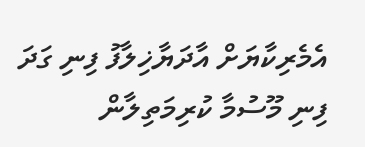އެމެރިކާޔަށް އާދަޔާޚިލާފު ފިނި ގަދަ ފިނި މޫސުމާ ކުރިމަތިލާން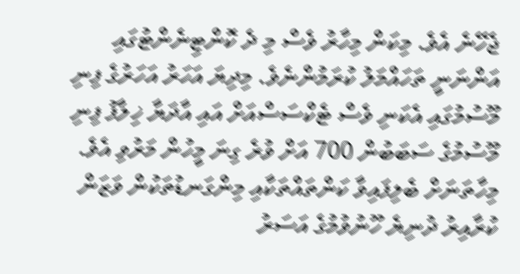ޖެހޭނެ އެވެ. މިކަން މިހާރު ވެސް މި ދެ ކޮންޓިނެންޓުގައި އަންނަނީ ތަހައްމަލު ކުރަމުންނެވެ. މިދިޔަ އަހަރު އަހަރުގެ ފިނި މޫސުމުގައި އެކަނި ވެސް ޓެކްސަސްއަށް އައި އާދަޔާ ޚިލާފު ފިނި މޫސުމުގެ ސަބަބުން 700 އަށް ވުރެ ގިނަ މީހުން މަރުވި އެވެ.
މިހާތަނަށް ބެލިފައިވާ ކަންތައްތަކާއި މިންގަނޑުތަކުން ވަޒަން ކުރާއިރު ދުނިޔެ ހޫނުވުމުގެ އަސަރު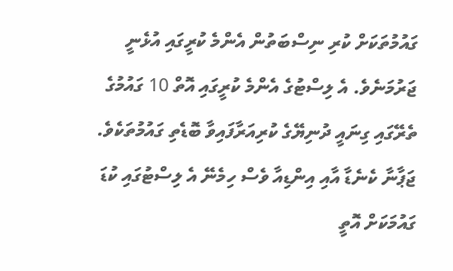ގައުމުތަކަށް ކުރި ނިސްބަތުން އެންމެ ކުރީގައި އުޅެނީ ޖަރުމަނެވެ. އެ ލިސްޓުގެ އެންމެ ކުރީގައި އޮތް 10 ގައުމުގެ ތެރޭގައި ގިނައީ ދުނިޔޭގެ ކުރިއަރާފައިވާ ބޮޑެތި ގައުމުތަކެވެ. ޖަޕާނާ ކެނެޑާ އާއި އިންޑިއާ ވެސް ހިމެނޭ އެ ލިސްޓުގައި ކުޑަ ގައުމަކަށް އޮތީ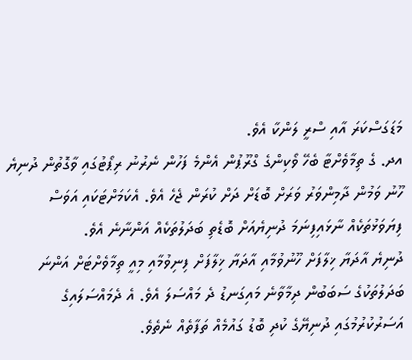މަޑަގަސްކަރަ އާއި ސްރީ ލަންކާ އެވެ.
އދ. ގެ ތިމާވެށްޓާ ބެހޭ ވޯކިންގެ ގްރޫޕުން އެންމެ ފަހުން ނެރުނު ރިޕޯޓުގައި ވާގޮތުން ދުނިޔެ ހޫނު ވަމުން ދާމިންވަރު ވަރަށް ބޮޑަށް ދަށް ކުރަން ޖެހެ އެވެ. އެކަމަށްޓަކައި އަވަސް ފިޔަވަޅުތަކެއް ނާޅައިފިނަމަ ދުނިޔެއަށް ބޮޑެތި ބަދަލުތަކެއް އަންނާނެ އެވެ.
ދުނިޔެ އާދަޔާ ޚިލާފަށް ހޫނުވުމާއި އާދަޔާ ޚިލާފަށް ފިނިވުމާއި މިއީ ތިމާވެށްޓަށް އަންނަ ބަދަލުތަކުގެ ސަބަބުން ދިމާވާނެ މައިގަނޑު ދެ މައްސަލަ އެވެ. އެ ދެމައްސަލައިގެ އަސަރުކުރުމުގައި ދުނިޔޭގެ ކުދި ބޮޑު ގައުމެއް ތަފާތެއް ނެތެވެ.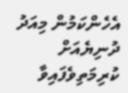އެހެންކަމުން މިއަދު ދުނިޔެއަށް ކުރިމަތިވެފައިވާ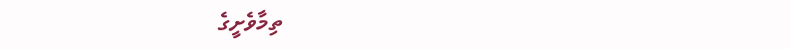ތިމާވެށީގެ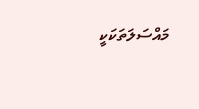މައްސަލަތަކަކީ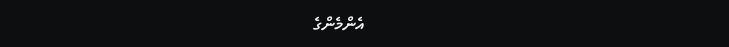އެންމެންގެ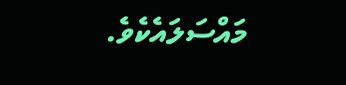މައްސަލައެކެވެ.